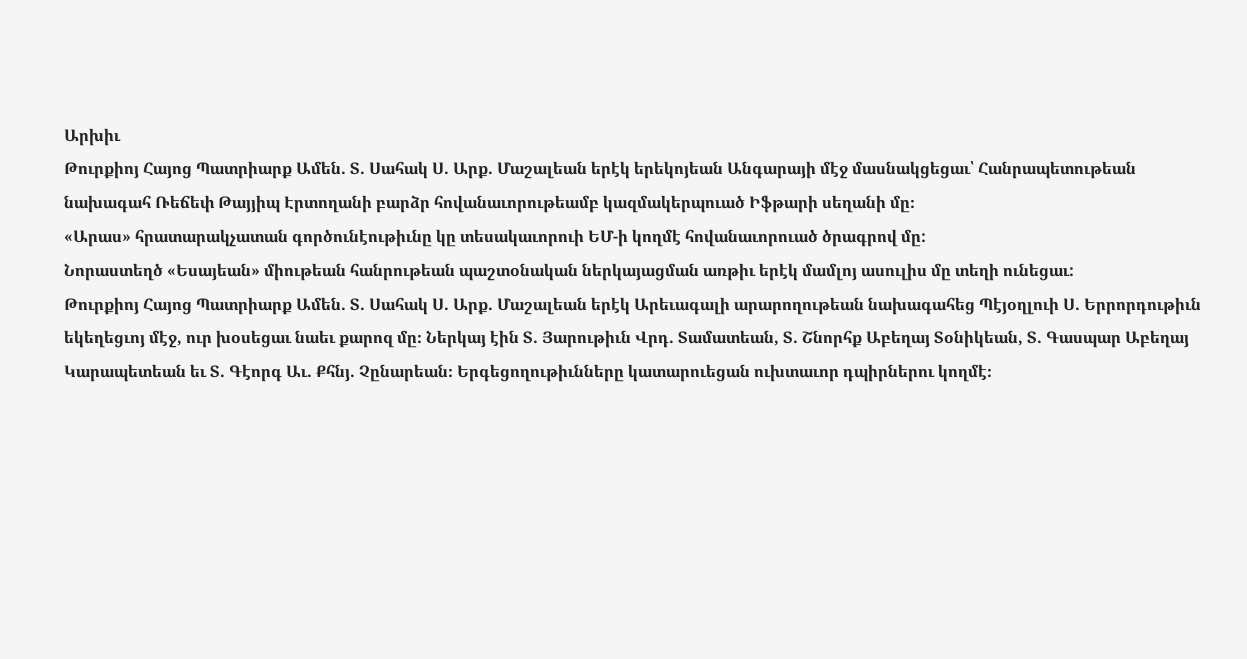Արխիւ
Թուրքիոյ Հայոց Պատրիարք Ամեն. Տ. Սահակ Ս. Արք. Մաշալեան երէկ երեկոյեան Անգարայի մէջ մասնակցեցաւ՝ Հանրապետութեան նախագահ Ռեճեփ Թայյիպ Էրտողանի բարձր հովանաւորութեամբ կազմակերպուած Իֆթարի սեղանի մը։
«Արաս» հրատարակչատան գործունէութիւնը կը տեսակաւորուի ԵՄ-ի կողմէ հովանաւորուած ծրագրով մը:
Նորաստեղծ «Եսայեան» միութեան հանրութեան պաշտօնական ներկայացման առթիւ երէկ մամլոյ ասուլիս մը տեղի ունեցաւ:
Թուրքիոյ Հայոց Պատրիարք Ամեն. Տ. Սահակ Ս. Արք. Մաշալեան երէկ Արեւագալի արարողութեան նախագահեց Պէյօղլուի Ս. Երրորդութիւն եկեղեցւոյ մէջ, ուր խօսեցաւ նաեւ քարոզ մը։ Ներկայ էին Տ. Յարութիւն Վրդ. Տամատեան, Տ. Շնորհք Աբեղայ Տօնիկեան, Տ. Գասպար Աբեղայ Կարապետեան եւ Տ. Գէորգ Աւ. Քհնյ. Չընարեան։ Երգեցողութիւնները կատարուեցան ուխտաւոր դպիրներու կողմէ։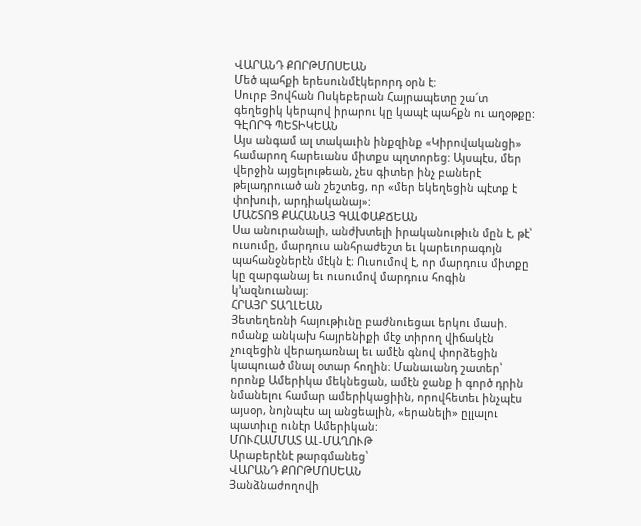ՎԱՐԱՆԴ ՔՈՐԹՄՈՍԵԱՆ
Մեծ պահքի երեսունմէկերորդ օրն է:
Սուրբ Յովհան Ոսկեբերան Հայրապետը շա՜տ գեղեցիկ կերպով իրարու կը կապէ պահքն ու աղօթքը:
ԳԷՈՐԳ ՊԵՏԻԿԵԱՆ
Այս անգամ ալ տակաւին ինքզինք «Կիրովականցի» համարող հարեւանս միտքս պղտորեց: Այսպէս, մեր վերջին այցելութեան, չես գիտեր ինչ բաներէ թելադրուած ան շեշտեց, որ «մեր եկեղեցին պէտք է փոխուի, արդիականայ»:
ՄԱՇՏՈՑ ՔԱՀԱՆԱՅ ԳԱԼՓԱՔՃԵԱՆ
Սա անուրանալի, անժխտելի իրականութիւն մըն է, թէ՝ ուսումը, մարդուս անհրաժեշտ եւ կարեւորագոյն պահանջներէն մէկն է։ Ուսումով է, որ մարդուս միտքը կը զարգանայ եւ ուսումով մարդուս հոգին կ՚ազնուանայ։
ՀՐԱՅՐ ՏԱՂԼԵԱՆ
Յետեղեռնի հայութիւնը բաժնուեցաւ երկու մասի. ոմանք անկախ հայրենիքի մէջ տիրող վիճակէն չուզեցին վերադառնալ եւ ամէն գնով փորձեցին կապուած մնալ օտար հողին։ Մանաւանդ շատեր՝ որոնք Ամերիկա մեկնեցան, ամէն ջանք ի գործ դրին նմանելու համար ամերիկացիին, որովհետեւ ինչպէս այսօր, նոյնպէս ալ անցեալին, «երանելի» ըլլալու պատիւը ունէր Ամերիկան:
ՄՈՒՀԱՄՄԱՏ ԱԼ-ՄԱՂՈՒԹ
Արաբերէնէ թարգմանեց՝
ՎԱՐԱՆԴ ՔՈՐԹՄՈՍԵԱՆ
Յանձնաժողովի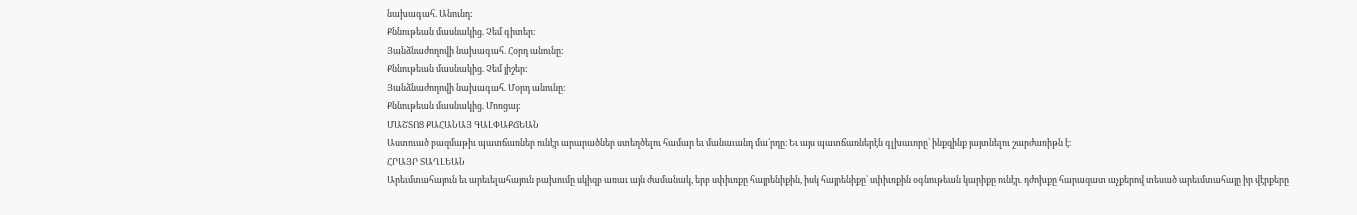նախագահ. Անունդ:
Քննութեան մասնակից. Չեմ գիտեր:
Յանձնաժողովի նախագահ. Հօրդ անունը:
Քննութեան մասնակից. Չեմ յիշեր:
Յանձնաժողովի նախագահ. Մօրդ անունը:
Քննութեան մասնակից. Մոռցայ:
ՄԱՇՏՈՑ ՔԱՀԱՆԱՅ ԳԱԼՓԱՔՃԵԱՆ
Աստուած բազմաթիւ պատճառներ ունէր արարածներ ստեղծելու համար եւ մանաւանդ մա՛րդը։ Եւ այս պատճառներէն գլխաւորը՝ ինքզինք յայտնելու շարժառիթն է։
ՀՐԱՅՐ ՏԱՂԼԵԱՆ
Արեւմտահայուն եւ արեւելահայուն բախումը սկիզբ առաւ այն ժամանակ, երբ սփիւռքը հայրենիքին, իսկ հայրենիքը՝ սփիւռքին օգնութեան կարիքը ունէր. դժոխքը հարազատ աչքերով տեսած արեւմտահայը իր վէրքերը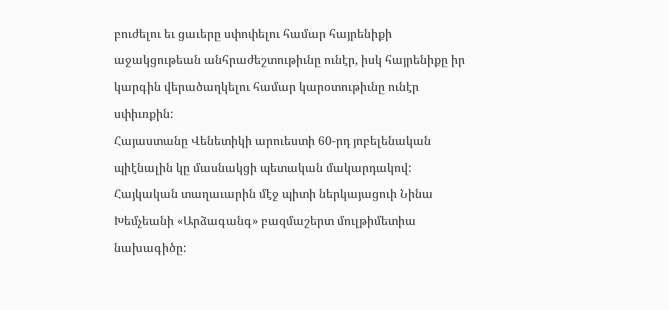բուժելու եւ ցաւերը սփոփելու համար հայրենիքի աջակցութեան անհրաժեշտութիւնը ունէր, իսկ հայրենիքը իր կարգին վերածաղկելու համար կարօտութիւնը ունէր սփիւռքին:
Հայաստանը Վենետիկի արուեստի 60-րդ յոբելենական պիէնալին կը մասնակցի պետական մակարդակով:
Հայկական տաղաւարին մէջ պիտի ներկայացուի Նինա Խեմչեանի «Արձագանգ» բազմաշերտ մուլթիմետիա նախագիծը: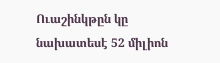Ուաշինկթըն կը նախատեսէ 52 միլիոն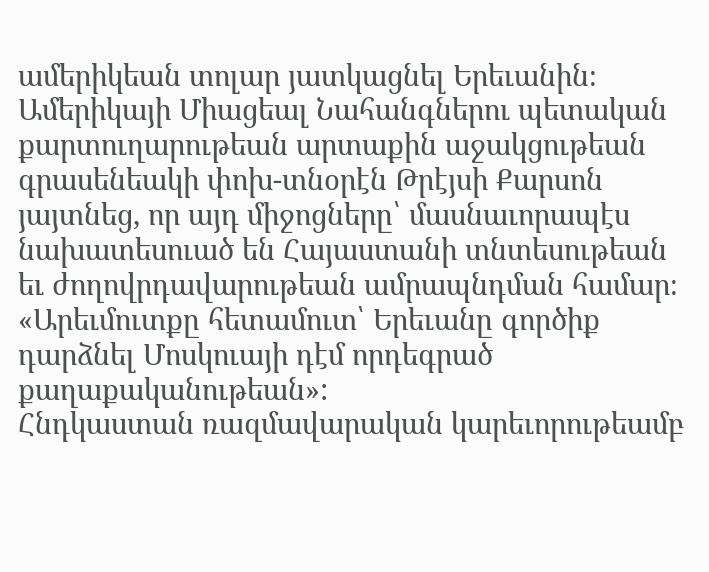ամերիկեան տոլար յատկացնել Երեւանին։ Ամերիկայի Միացեալ Նահանգներու պետական քարտուղարութեան արտաքին աջակցութեան գրասենեակի փոխ-տնօրէն Թրէյսի Քարսոն յայտնեց, որ այդ միջոցները՝ մասնաւորապէս նախատեսուած են Հայաստանի տնտեսութեան եւ ժողովրդավարութեան ամրապնդման համար։
«Արեւմուտքը հետամուտ՝ Երեւանը գործիք դարձնել Մոսկուայի դէմ որդեգրած քաղաքականութեան»:
Հնդկաստան ռազմավարական կարեւորութեամբ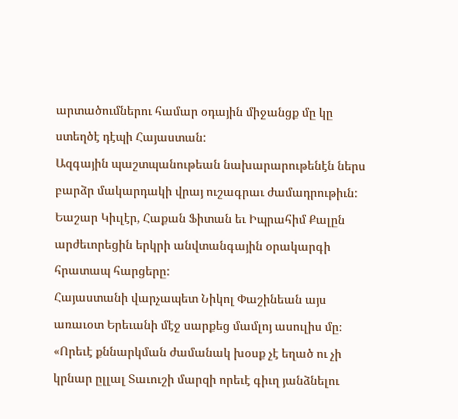արտածումներու համար օդային միջանցք մը կը ստեղծէ դէպի Հայաստան:
Ազգային պաշտպանութեան նախարարութենէն ներս բարձր մակարդակի վրայ ուշագրաւ ժամադրութիւն:
Եաշար Կիւլէր, Հաքան Ֆիտան եւ Իպրահիմ Քալըն արժեւորեցին երկրի անվտանգային օրակարգի հրատապ հարցերը:
Հայաստանի վարչապետ Նիկոլ Փաշինեան այս առաւօտ Երեւանի մէջ սարքեց մամլոյ ասուլիս մը։ «Որեւէ քննարկման ժամանակ խօսք չէ եղած ու չի կրնար ըլլալ Տաւուշի մարզի որեւէ գիւղ յանձնելու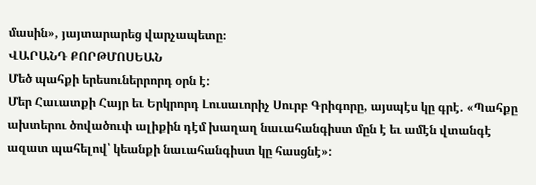մասին», յայտարարեց վարչապետը։
ՎԱՐԱՆԴ ՔՈՐԹՄՈՍԵԱՆ
Մեծ պահքի երեսուներրորդ օրն է:
Մեր Հաւատքի Հայր եւ Երկրորդ Լուսաւորիչ Սուրբ Գրիգորը, այսպէս կը գրէ. «Պահքը ախտերու ծովածուփ ալիքին դէմ խաղաղ նաւահանգիստ մըն է եւ ամէն վտանգէ ազատ պահելով՝ կեանքի նաւահանգիստ կը հասցնէ»: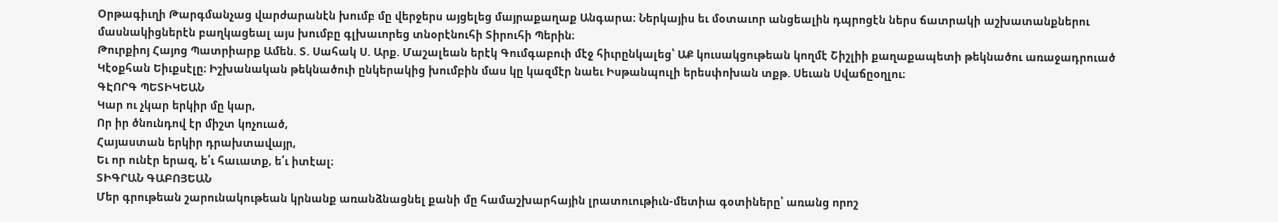Օրթագիւղի Թարգմանչաց վարժարանէն խումբ մը վերջերս այցելեց մայրաքաղաք Անգարա։ Ներկայիս եւ մօտաւոր անցեալին դպրոցէն ներս ճատրակի աշխատանքներու մասնակիցներէն բաղկացեալ այս խումբը գլխաւորեց տնօրէնուհի Տիրուհի Պերին։
Թուրքիոյ Հայոց Պատրիարք Ամեն. Տ. Սահակ Ս. Արք. Մաշալեան երէկ Գումգաբուի մէջ հիւրընկալեց՝ ԱՔ կուսակցութեան կողմէ Շիշլիի քաղաքապետի թեկնածու առաջադրուած Կէօքհան Եիւքսէլը։ Իշխանական թեկնածուի ընկերակից խումբին մաս կը կազմէր նաեւ Իսթանպուլի երեսփոխան տքթ. Սեւան Սվաճըօղլու։
ԳԷՈՐԳ ՊԵՏԻԿԵԱՆ
Կար ու չկար երկիր մը կար,
Որ իր ծնունդով էր միշտ կոչուած,
Հայաստան երկիր դրախտավայր,
Եւ որ ունէր երազ, ե՛ւ հաւատք, ե՛ւ իտէալ։
ՏԻԳՐԱՆ ԳԱԲՈՅԵԱՆ
Մեր գրութեան շարունակութեան կրնանք առանձնացնել քանի մը համաշխարհային լրատուութիւն-մետիա գօտիները՝ առանց որոշ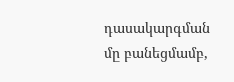դասակարգման մը բանեցմամբ,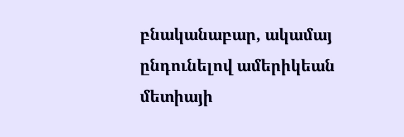բնականաբար, ակամայ ընդունելով ամերիկեան մետիայի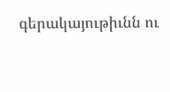գերակայութիւնն ու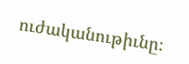ուժականութիւնը։